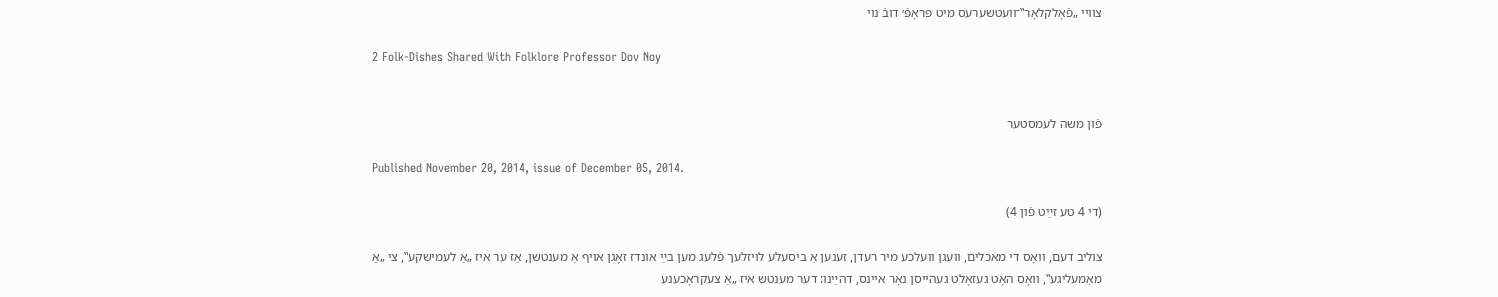צוויי „פֿאָלקלאָר‟־וועטשערעס מיט פּראָפֿ׳ דובֿ נוי

2 Folk-Dishes Shared With Folklore Professor Dov Noy


פֿון משה לעמסטער

Published November 20, 2014, issue of December 05, 2014.

(די 4 טע זײַט פֿון 4)

צוליב דעם, וואָס די מאכלים, וועגן וועלכע מיר רעדן, זענען אַ ביסעלע לויזלעך פֿלעג מען בײַ אונדז זאָגן אויף אַ מענטשן, אַז ער איז „אַ לעמישקע‟, צי „אַ מאַמעליגע‟, וואָס האָט געזאָלט געהייסן נאָר איינס, דהײַנו: דער מענטש איז „אַ צעקראָכענע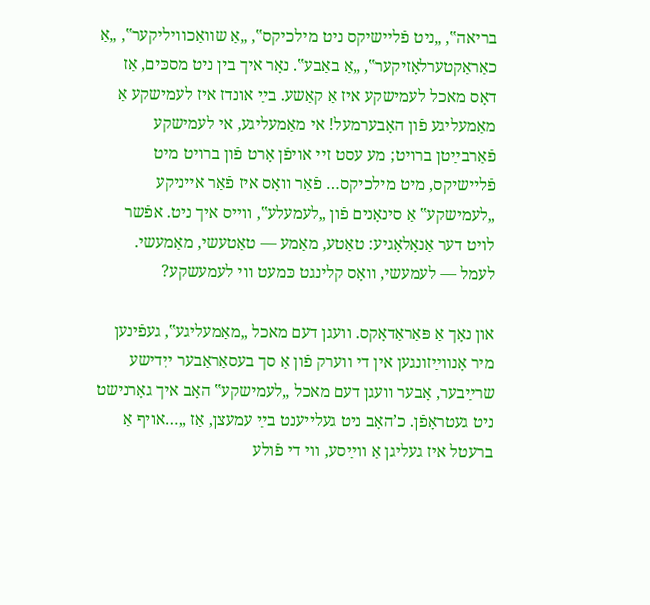בריאה‟, „ניט פֿליישיקס ניט מילכיקס‟, „אַ שוואַכוויליקער‟, „אַ כאַראַקטערלאָזיקער‟, „אַ באַבע‟. נאָר איך בין ניט מסכּים, אַז דאָס מאכל לעמישקע איז אַ קאַשע. בײַ אונדז איז לעמישקע אַ מאַמעליגע פֿון האָבערמעל! אי מאַמעליגע, אי לעמישקע פֿאַרבײַטן ברויט; מע עסט זיי אויפֿן אָרט פֿון ברויט מיט פֿליישיקס, מיט מילכיקס… פֿאַר וואָס איז פֿאַר אייניקע „לעמישקע‟ אַ סינאָנים פֿון „לעמעלע‟, ווייס איך ניט. אפֿשר לויט דער אַנאָלאָגיע: טאַטע, מאַמע — טאַטעשי, מאַמעשי. לעמל — לעמעשי, וואָס קלינגט כּמעט ווי לעמעשקע?

און נאָך אַ פּאַראַדאָקס. וועגן דעם מאכל „מאַמעליגע‟, געפֿינען מיר אָנווײַזונגען אין די ווערק פֿון אַ סך בעסאַראַבער ייִדישע שרײַבער, אָבער וועגן דעם מאכל „לעמישקע‟ האָב איך גאָרנישט ניט געטראָפֿן. כ’האָב ניט געלייענט בײַ עמעצן, אַז „…אויף אַ ברעטל איז געליגן אַ ווײַסע, ווי די פֿולע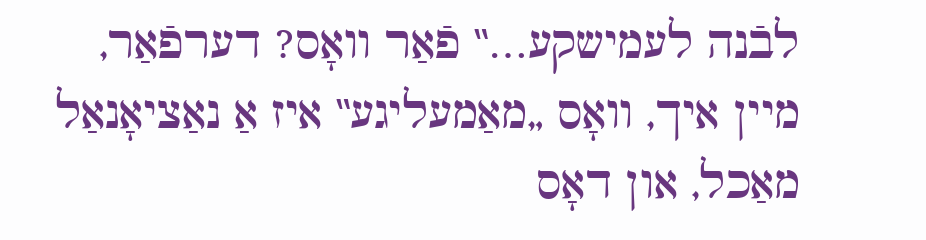לבֿנה לעמישקע…‟ פֿאַר וואָס? דערפֿאַר, מיין איך, וואָס „מאַמעליגע‟ איז אַ נאַציאָנאַל מאַכל, און דאָס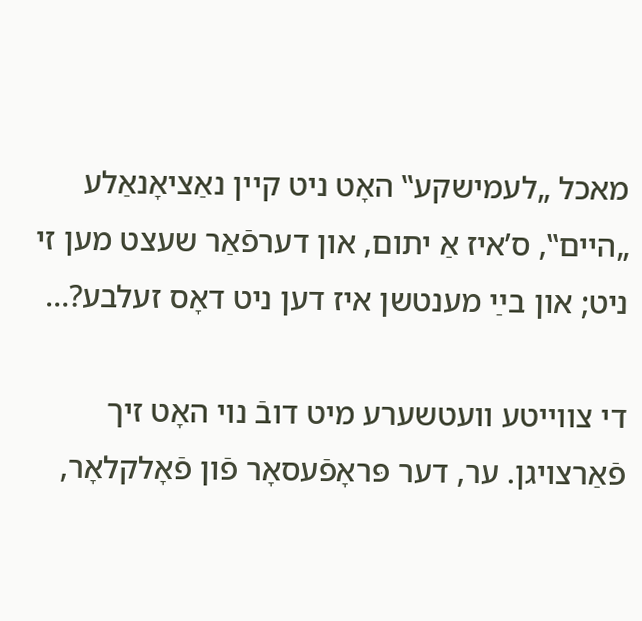מאכל „לעמישקע‟ האָט ניט קיין נאַציאָנאַלע „היים‟, ס’איז אַ יתום, און דערפֿאַר שעצט מען זי ניט; און בײַ מענטשן איז דען ניט דאָס זעלבע?…

די צווייטע וועטשערע מיט דובֿ נוי האָט זיך פֿאַרצויגן. ער, דער פּראָפֿעסאָר פֿון פֿאָלקלאָר,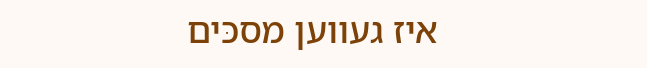איז געווען מסכּים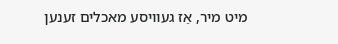מיט מיר, אַז געוויסע מאכלים זענען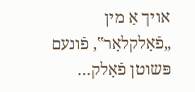אויך אַ מין „פֿאָלקלאָר‟, פֿונעם פּשוטן פֿאָלק…